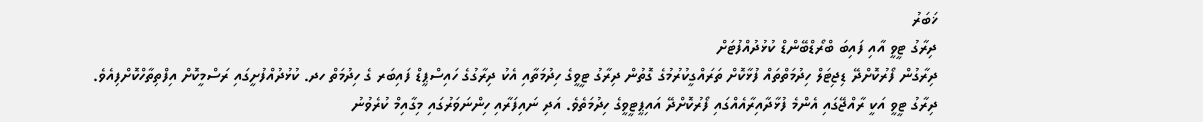ޚަބަރު
ދިރާގު ޓީވީ އާއި ފައިބަ ބްރޯޑްބޭންޑް ކުޅުދުއްފުޓަށް
ދިރާގުން ފޯރުކޮށްދޭ ޑިޖިޓަލް ހިދުމަތްތައް ފުޅާކޮށް ތަރައްގީކުރުމުގެ ގޮތުން ދިރާގު ޓީވީގެ ހިދުމަތާއި އެކު ދިރާގުގެ ހައިސްޕީޑް ފައިބަރ ގެ ހިދުމަތް ހދ. ކުޅުދުއްފުށީގައި ރަސްމީކޮށް އިފްތިތާހްކޮށްފިއެވެ.
ދިރާގު ޓީވީ އަކީ ރާއްޖޭގައި އެންމެ ފުޅާދާއިރާއެއްގައި ފޯރުކޮށްދޭ އައިޕީޓީވީގެ ހިދުމަތެވެ. އަދި ނައިފަރާއި ހިންނަވަރުގައި މިގާއިމް ކުރެވުނު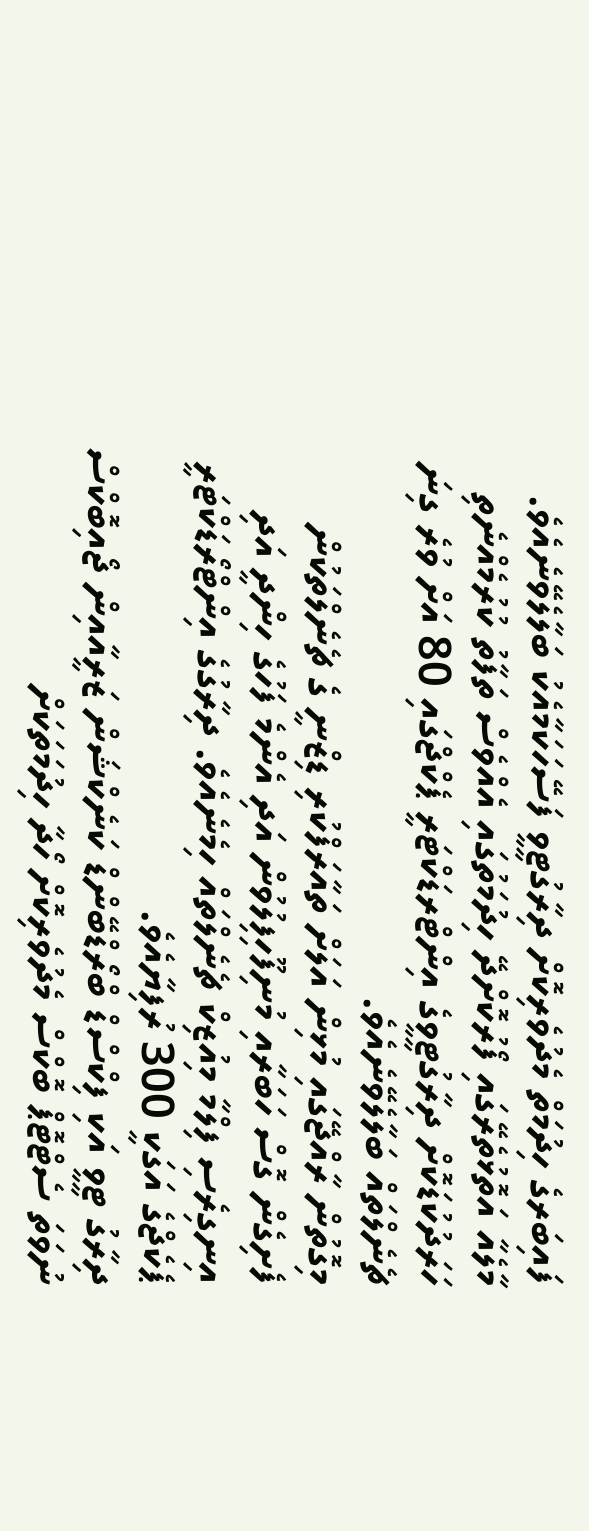ފައިބަރގެ ހިދުމަތް މެދުވެރިކޮށް ދިރާގުޓީވީ ފަސޭހަކަމާއެކު ބަލާލެވޭނެއެވެ.
މާލެއާ އަތޮޅުތެރޭގައި ފޯރުކޮށްދޭ ހިދުމަތުގައި އެއްވެސް ތަފާތު ކުރުމެއްނެތި ހަރަދުކުޑަކޮށް ދިރާގުޓީވީގެ އިންޓްރޑަކްޓަރީ ޕެކްޖްގައި 80 އަށް ވުރެ ގިނަ ޗެނެލްތައް ބަލާލެވޭނެއެވެ.
މިގޮތުން ރާއްޖޭގައި މުޅިން އަލަށް ތައާރަފްކުރި ޑިޒްނީ ގެ ޗެނެލްތަކުން ފެށިގެން ގޮސް ހަބަރާއި މުނިފޫހިފިލުވުން އަދި އެންމެ ފަހުގެ ހިންދީ އަދި އިނގިރެސި ފިލްމާ މިއުޒިކް ޗެނެލްތައް ހިމެނެއެވެ. ދިރާގުގެ އިންޓްރޯޑަކްޓަރީ ޕެކެޖްގެ އަގަކީ 300 ރުފިޔާއެވެ.
ދިރާގު ޓީވީ އަކި ފިކްސްޑް ބްރޯޑްބޭންޑް ކަނެކްޝަން ޒަރީއާއިން ޖޯއިބޮކްސް ނުވަތަ ސެޓްޓޮޕް ބޮކްސް މެދުވެރިކޮށް ހޯދާ ހިދުމަތަކަށް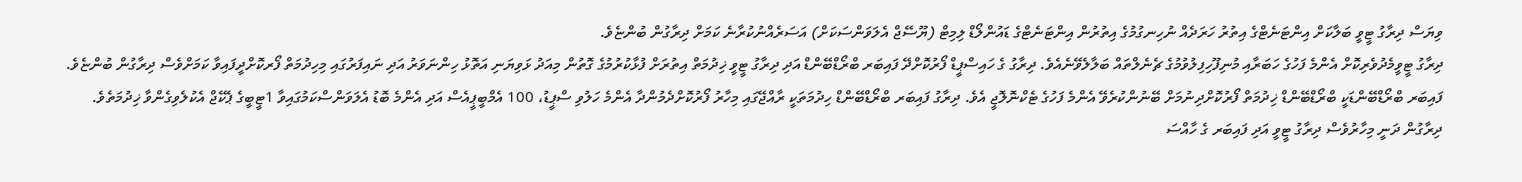ވިޔަސް ދިރާގު ޓީވީ ބަލާކަށް އިންޓަނެޓްގެ އިތުރު ހަރަދެއް ނުހިނގުމުގެ އިތުރުން އިންޓަނެޓްގެ ޑައުންލޯޑް ލިމިޓް (ޔޫސޭޖް އެލަވަންސަކަށް) އަސަރެއްނުކުރާނެ ކަމަށް ދިރާގުން ބުންޏެވެ.
ދިރާގު ޓީވީމެދުވެރިކޮށް އެންމެ ފަހުގެ ހަބަރާއި މުނިފޫހިފިލުވުމުގެ ޗެނެލްތައް ބަލާލެވޭނެއެވެ. ދިރާގު ގެ ހައިސްޕީޑް ފޯރުކޮށްދޭ ފައިބަރ ބްރޯޑްބޭންޑް އަދި ދިރާގު ޓީވީ ޚިދުމަތް އިތުރަށް ފުޅާކުރުމުގެ ގޮތުން މިއަދު ޅަވިޔަނި އަތޮޅު ހިންނަވަރު އަދި ނައިފަރުގައި މިހިދުމަތް ފޯރކޮށްދީފައިވާ ކަމަށްވެސް ދިރާގުން ބުންޏެވެ.
ފައިބަރ ބްރޯޑްބޭންޑަކީ ބްރޯޑްބޭންޑް ޚިދުމަތް ފޯރުކޮށްދިނުމަށް ބޭނުންކުރެވޭ އެންމެ ފަހުގެ ޓެކްނޮލޮޖީ އެވެ. ދިރާގު ފައިބަރ ބްރޯޑްބޭންޑް ހިދުމަތަކީ ރާއްޖޭގައި މިހާރު ފޯރުކޮށްދެމުންދާ އެންމެ ހަލުވި ސްޕީޑު، 100 އެމްބީޕީއެސް އަދި އެންމެ ބޮޑު އެލަވަންސްކަމުގައިވާ 1ޓީބީގެ ޕެކޭޖް އެކުލެވިގެންވާ ޚިދުމަތެވެ.
ދިރާގުން ދަނީ މިހާރުވެސް ދިރާގު ޓީވީ އަދި ފައިބަރ ގެ ހާއްސަ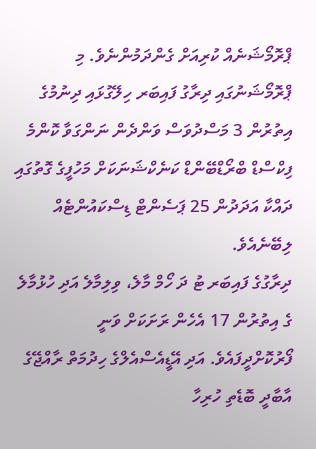ޕްރޮމޯޝަނެއް ކުރިއަށް ގެންދަމުންނެވެ. މި ޕްރޮމޯޝަނުގައި ދިރާގު ފައިބަރ ހިލޭގުޅައި ދިނުމުގެ އިތުރުން 3 މަސްދުވަސް ވަންދެން ނަންގަވާ ކޮންމެ ފިކްސްޑް ބްރޯޑްބޭންޑް ކަނެކްޝަނަކަށް މަހުފީގެ ގޮތުގައި ދައްކާ އަދަދުން 25 ޕަސެންޓް ޑިސްކައުންޓެއް ލިބޭނެއެވެ.
ދިރާގުގެ ފައިބަރ ޓު ދަ ހޯމް މާލެ، ވިލިމާލެ އަދި ހުޅުމާލެ ގެ އިތުރުން 17 އެހެން ރަށަކަށް ވަނީ ފޯރުކޮށްދީފައެވެ. އަދި އޭޑީއެސްއެލްގެ ހިދުމަތް ރާއްޖޭގެ އާބާދީ ބޮޑެތި ހުރިހާ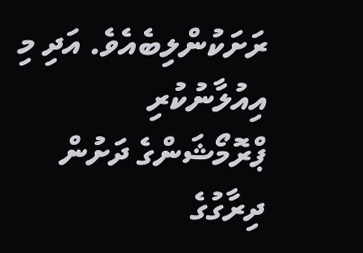ރަށަކުންލިބެއެވެ. އަދި މި އިއުލާނުކުރި ޕްރޮމޯޝަންގެ ދަށުން ދިރާގުގެ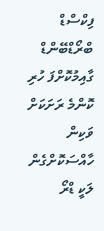ފިކްސްޑް ބްރޯޑްބޭންޑް ގާއިމުކޮށްފަ ހުރި ކޮންމެ ރަށަކަށް ވަކިން ހާއްސަކޮށްގެން ލަކީ ޑްރޯ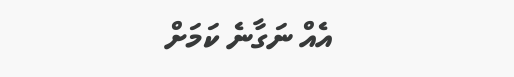އެއް ނަގާނެ ކަމަށް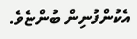އެކުންފުނިން ބުންޏެވެ.